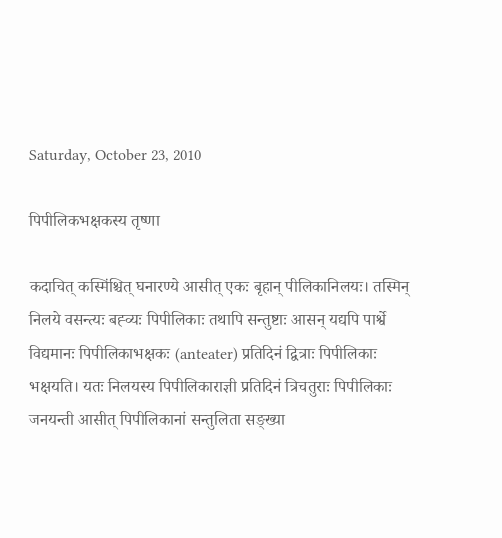Saturday, October 23, 2010

पिपीलिकभक्षकस्य तृष्णा

कदाचित् कस्मिंश्चित् घनारण्ये आसीत् एकः बृहान् पीलिकानिलयः। तस्मिन् निलये वसन्त्यः बह्व्यः पिपीलिकाः तथापि सन्तुष्टाः आसन् यद्यपि पार्श्वे विद्यमानः पिपीलिकाभक्षकः (anteater) प्रतिदिनं द्वित्राः पिपीलिकाः भक्षयति। यतः निलयस्य पिपीलिकाराज्ञी प्रतिदिनं त्रिचतुराः पिपीलिकाः जनयन्ती आसीत् पिपीलिकानां सन्तुलिता सङ्ख्या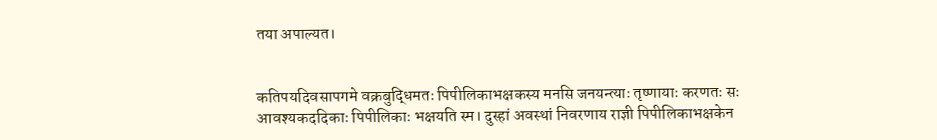तया अपाल्यत।


कतिपयदिवसापगमे वक्रबुद्धिमतः पिपीलिकाभक्षकस्य मनसि जनयन्त्याः तृष्णायाः करणतः सः आवश्यकददिकाः पिपीलिकाः भक्षयति स्म। दुस्हां अवस्थां निवरणाय राज्ञी पिपीलिकाभक्षकेन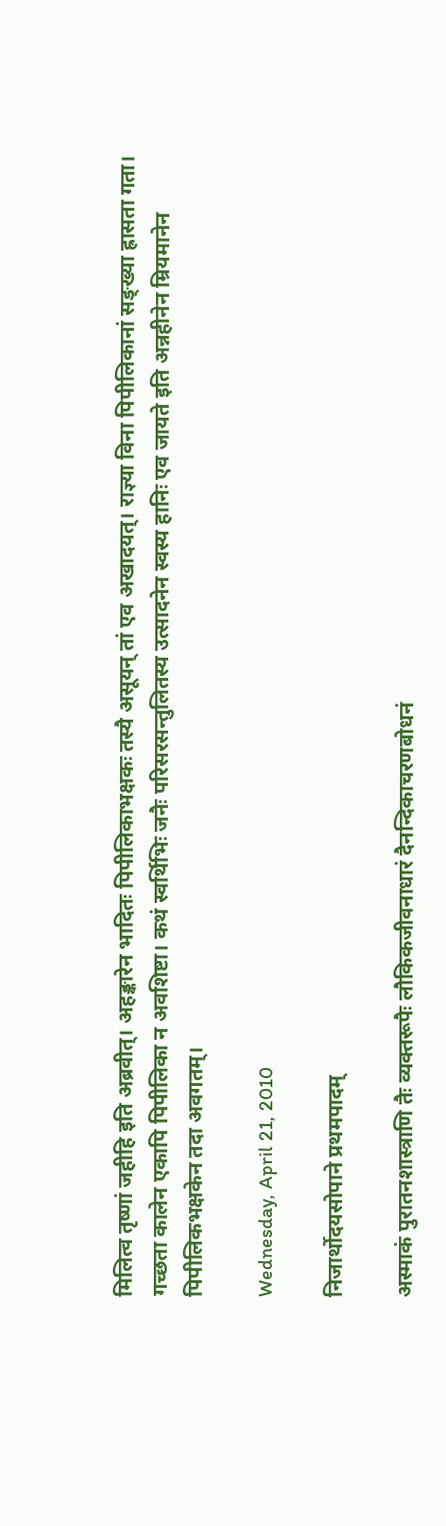मिलित्व तृष्णां जहीहि इति अब्रवीत्। अहङ्कारेन भादितः पिपीलिकाभक्षकः तस्यै असूयन् तां एव अखादयत्। राज्ञ्या विना पिपीलिकानां सङ्ख्या ह्रासता गता। गच्छता कालेन एकापि पिपीलिका न अवशिष्टा। कथं स्वर्थिभिः जनैः परिसरसन्तुलितस्य उत्सादनेन स्वस्य हानिः एव जायते इति अन्नहीनेन म्रियमानेन पिपीलिकभक्षकेन तदा अवगतम्।

Wednesday, April 21, 2010

निजार्थोदयसोपाने प्रथमपादम्

अस्माकं पुरातनशास्त्राणि तैः व्यक्तरूपैः लौकिकजीवनाधारं दैनन्दिकाचरणबोधनं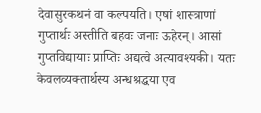देवासुरकथनं वा कल्पयति। एषां शास्त्राणां गुप्तार्थः अस्तीति बहवः जनाः ऊहेरन्। आसां गुप्तविद्यायाः प्राप्तिः अद्यत्वे अत्यावश्यकी। यतः केवलव्यक्तार्थस्य अन्धश्रद्धया एव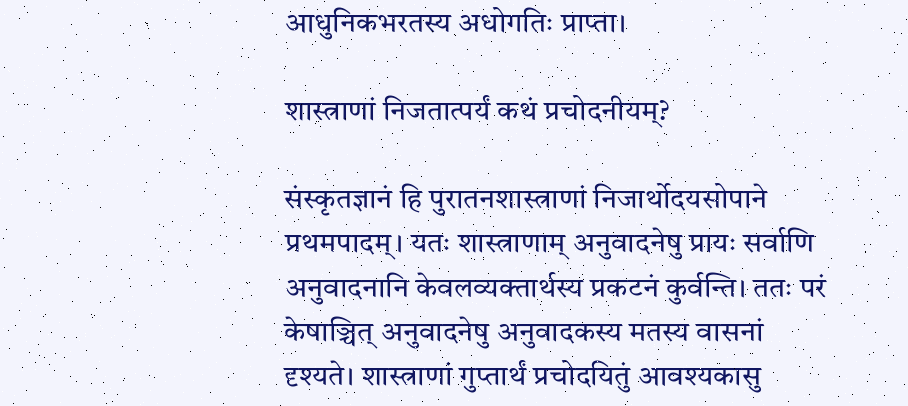आधुनिकभरतस्य अधोगतिः प्राप्ता।

शास्त्राणां निजतात्पर्यं कथं प्रचोदनीयम्?

संस्कृतज्ञानं हि पुरातनशास्त्राणां निजार्थोदयसोपाने प्रथमपादम्। यतः शास्त्राणाम् अनुवादनेषु प्रायः सर्वाणि अनुवादनानि केवलव्यक्तार्थस्य प्रकटनं कुर्वन्ति। ततः परं केषाञ्चित् अनुवादनेषु अनुवादकस्य मतस्य वासनां दृश्यते। शास्त्राणां गुप्तार्थं प्रचोदयितुं आवश्यकासु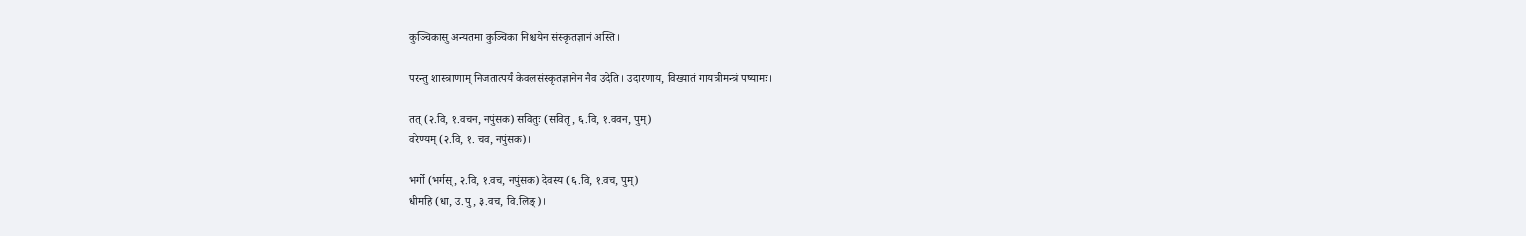कुञ्चिकासु अन्यतमा कुञ्चिका निश्चयेन संस्कृतज्ञानं अस्ति।

परन्तु शास्त्राणाम् निजतात्पर्यं केवलसंस्कृतज्ञानेन नैव उदेति। उदारणाय, विख्यातं गायत्रीमन्त्रं पष्यामः।

तत् (२.वि, १.वचन, नपुंसक) सवितुः (सवितृ, ६.वि, १.ववन, पुम्)
वरेण्यम् (२.वि, १. चव, नपुंसक)।

भर्गो (भर्गस्, २.वि, १.वच, नपुंसक) देवस्य (६.वि, १.वच, पुम्)
धीमहि (धा, उ.पु, ३.वच, वि.लिङ्)।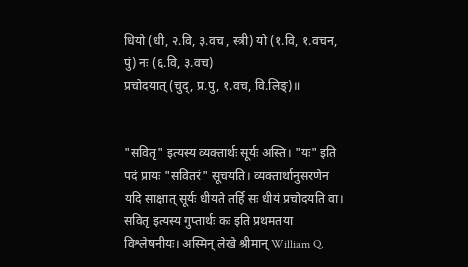धियो (धी, २.वि, ३.वच , स्त्री) यो (१.वि, १.वचन, पुं) नः (६.वि, ३.वच)
प्रचोदयात् (चुद्, प्र.पु, १.वच, वि.लिङ्)॥


"सवितृ" इत्यस्य व्यक्तार्थः सूर्यः अस्ति। "यः" इति पदं प्रायः "सवितरं" सूचयति। व्यक्तार्थानुसरणेन यदि साक्षात् सूर्यः धीयते तर्हि सः धीयं प्रचोदयति वा। सवितृ इत्यस्य गुप्तार्थः कः इति प्रथमतया विश्लेषनीयः। अस्मिन् लेखे श्रीमान् William Q.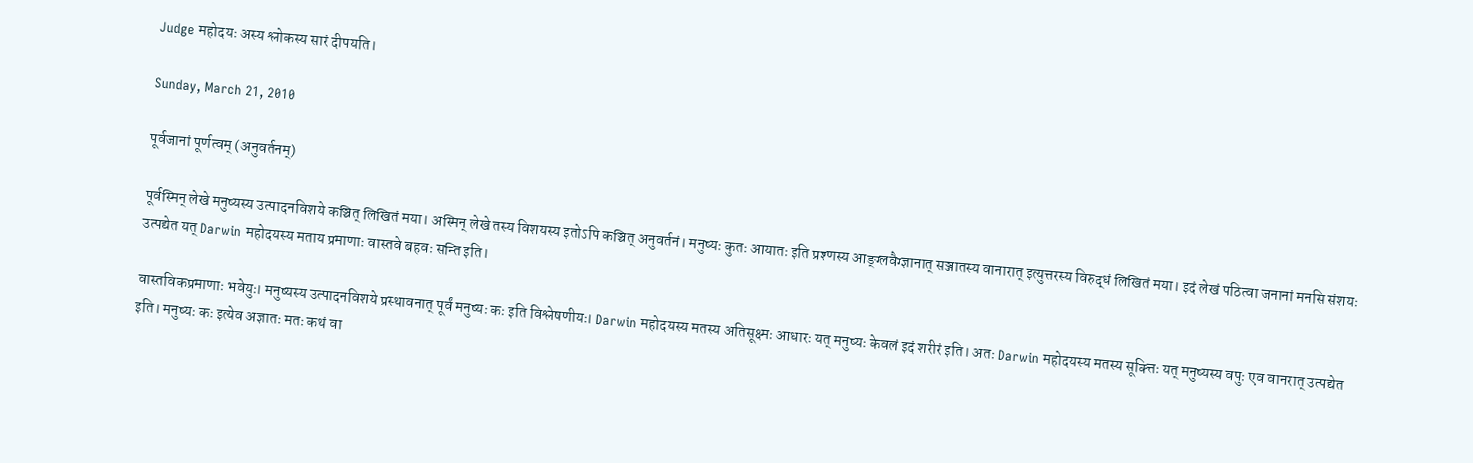Judge महोदयः अस्य श्लोकस्य सारं दीपयति।

Sunday, March 21, 2010

पूर्वजानां पूर्णत्वम् (अनुवर्तनम्)

पूर्वस्मिन् लेखे मनुष्यस्य उत्पादनविशये कञ्चित् लिखितं मया। अस्मिन् लेखे तस्य विशयस्य इतोऽपि कञ्चित् अनुवर्तनं। मनुष्यः कुतः आयातः इति प्रश्णस्य आङ्ग्लवैग्ज्ञानात् सञ्जातस्य वानारात् इत्युत्तरस्य विरुद्धं लिखितं मया। इदं लेखं पठित्वा जनानां मनसि संशयः उत्पद्येत यत् Darwin महोदयस्य मताय प्रमाणाः वास्तवे बहवः सन्ति इति।

वास्तविकप्रमाणाः भवेयुः। मनुष्यस्य उत्पादनविशये प्रस्थावनात् पूर्वं मनुष्यः कः इति विश्लेषणीयः। Darwin महोदयस्य मतस्य अतिसूक्ष्मः आधारः यत् मनुष्यः केवलं इदं शरीरं इति। अतः Darwin महोदयस्य मतस्य सूक्त्तिः यत् मनुष्यस्य वपुः एव वानरात् उत्पद्येत इति। मनुष्यः कः इत्येव अज्ञातः मतः कथं वा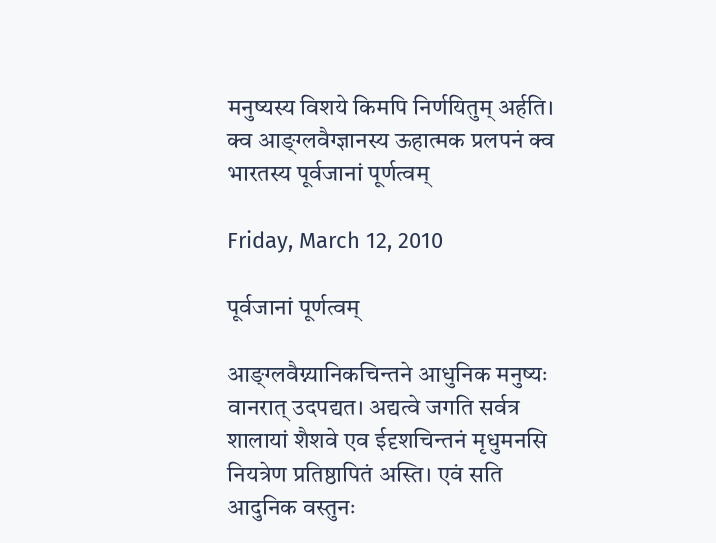मनुष्यस्य विशये किमपि निर्णयितुम् अर्हति। क्व आङ्ग्लवैग्ज्ञानस्य ऊहात्मक प्रलपनं क्व भारतस्य पूर्वजानां पूर्णत्वम्

Friday, March 12, 2010

पूर्वजानां पूर्णत्वम्

आङ्ग्लवैग्न्यानिकचिन्तने आधुनिक मनुष्यः वानरात् उदपद्यत। अद्यत्वे जगति सर्वत्र शालायां शैशवे एव ईदृशचिन्तनं मृधुमनसि नियत्रेण प्रतिष्ठापितं अस्ति। एवं सति आदुनिक वस्तुनः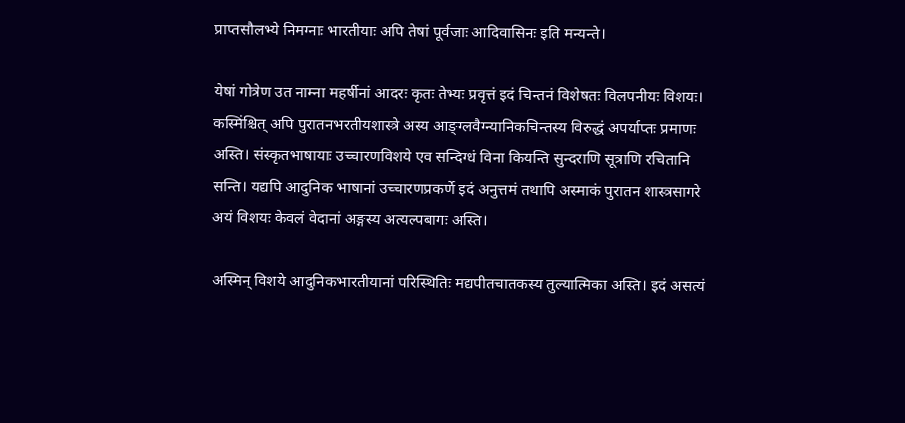प्राप्तसौलभ्ये निमग्नाः भारतीयाः अपि तेषां पूर्वजाः आदिवासिनः इति मन्यन्ते।

येषां गोत्रेण उत नाम्ना महर्षीनां आदरः कृतः तेभ्यः प्रवृत्तं इदं चिन्तनं विशेषतः विलपनीयः विशयः। कस्मिंश्चित् अपि पुरातनभरतीयशास्त्रे अस्य आङ्ग्लवैग्न्यानिकचिन्तस्य विरुद्धं अपर्याप्तः प्रमाणः अस्ति। संस्कृतभाषायाः उच्चारणविशये एव सन्दिग्धं विना कियन्ति सुन्दराणि सूत्राणि रचितानि सन्ति। यद्यपि आदुनिक भाषानां उच्चारणप्रकर्णे इदं अनुत्तमं तथापि अस्माकं पुरातन शास्त्रसागरे अयं विशयः केवलं वेदानां अङ्गस्य अत्यल्पबागः अस्ति।

अस्मिन् विशये आदुनिकभारतीयानां परिस्थितिः मद्यपीतचातकस्य तुल्यात्मिका अस्ति। इदं असत्यं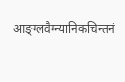आङ्ग्लवैग्न्यानिकचिन्तनं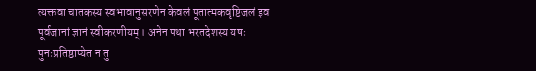त्यक्तवा चातकस्य स्वभावानुसरणेन केवलं पूतात्मकवृष्टिजलं इव पूर्वजानां ज्ञानं स्वीकरणीयम्। अनेन पथा भरतदेशस्य यषः पुनःप्रतिष्ठाप्येत न तु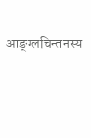आङ्ग्लचिन्तनस्य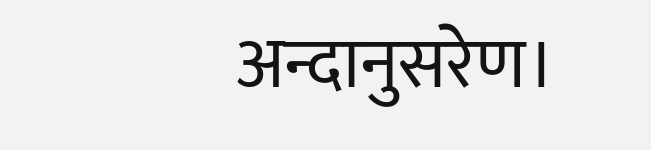अन्दानुसरेण।